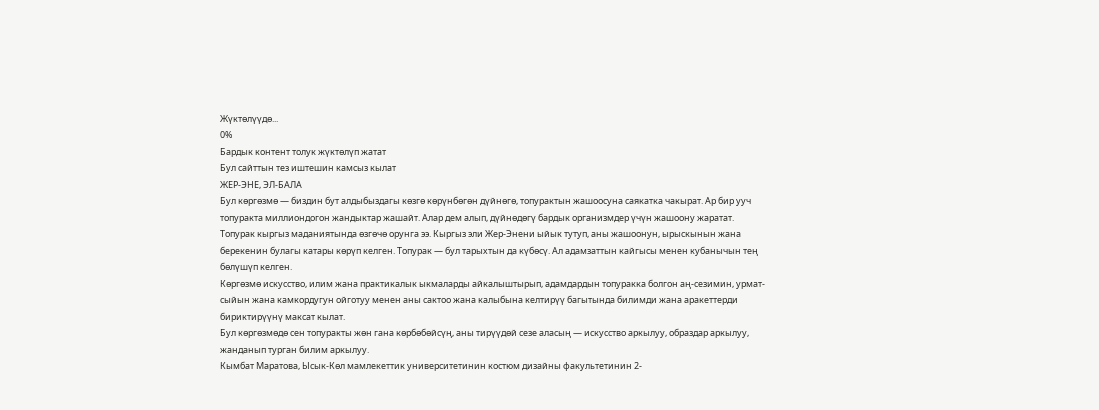Жүктөлүүдө...
0%
Бардык контент толук жүктөлүп жатат
Бул сайттын тез иштешин камсыз кылат
ЖЕР-ЭНЕ, ЭЛ-БАЛА
Бул көргөзмө — биздин бут алдыбыздагы көзгө көрүнбөгөн дүйнөгө, топурактын жашоосуна саякатка чакырат. Ар бир ууч топуракта миллиондогон жандыктар жашайт. Алар дем алып, дүйнөдөгү бардык организмдер үчүн жашоону жаратат.
Топурак кыргыз маданиятында өзгөчө орунга ээ. Кыргыз эли Жер-Энени ыйык тутуп, аны жашоонун, ырыскынын жана берекенин булагы катары көрүп келген. Топурак — бул тарыхтын да күбөсү. Ал адамзаттын кайгысы менен кубанычын тең бөлүшүп келген.
Көргөзмө искусство, илим жана практикалык ыкмаларды айкалыштырып, адамдардын топуракка болгон аң-сезимин, урмат-сыйын жана камкордугун ойготуу менен аны сактоо жана калыбына келтирүү багытында билимди жана аракеттерди бириктирүүнү максат кылат.
Бул көргөзмөдө сен топуракты жөн гана көрбөбөйсүң, аны тирүүдөй сезе аласың — искусство аркылуу, образдар аркылуу, жанданып турган билим аркылуу.
Кымбат Маратова, Ысык-Көл мамлекеттик университетинин костюм дизайны факультетинин 2-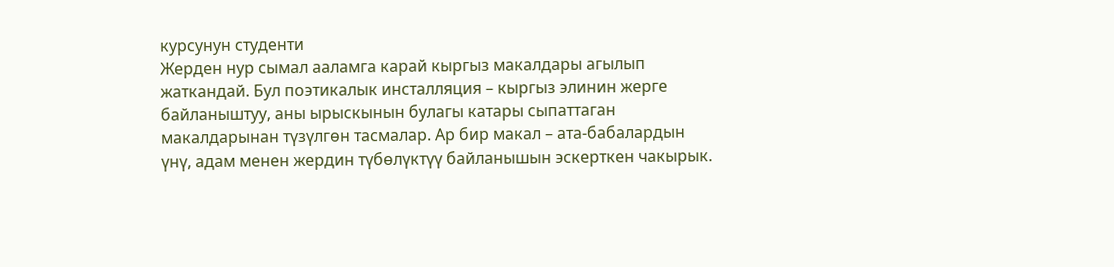курсунун студенти
Жерден нур сымал ааламга карай кыргыз макалдары агылып жаткандай. Бул поэтикалык инсталляция – кыргыз элинин жерге байланыштуу, аны ырыскынын булагы катары сыпаттаган макалдарынан түзүлгөн тасмалар. Ар бир макал – ата-бабалардын үнү, адам менен жердин түбөлүктүү байланышын эскерткен чакырык.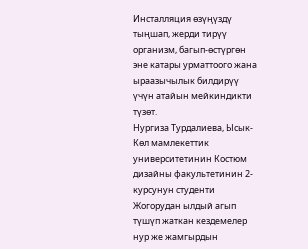Инсталляция өзүңүздү тыңшап, жерди тирүү организм, багып-өстүргөн эне катары урматтоого жана ыраазычылык билдирүү үчүн атайын мейкиндикти түзөт.
Нургиза Турдалиева, Ысык-Көл мамлекеттик университетинин Костюм дизайны факультетинин 2-курсунун студенти
Жогорудан ылдый агып түшүп жаткан кездемелер нур же жамгырдын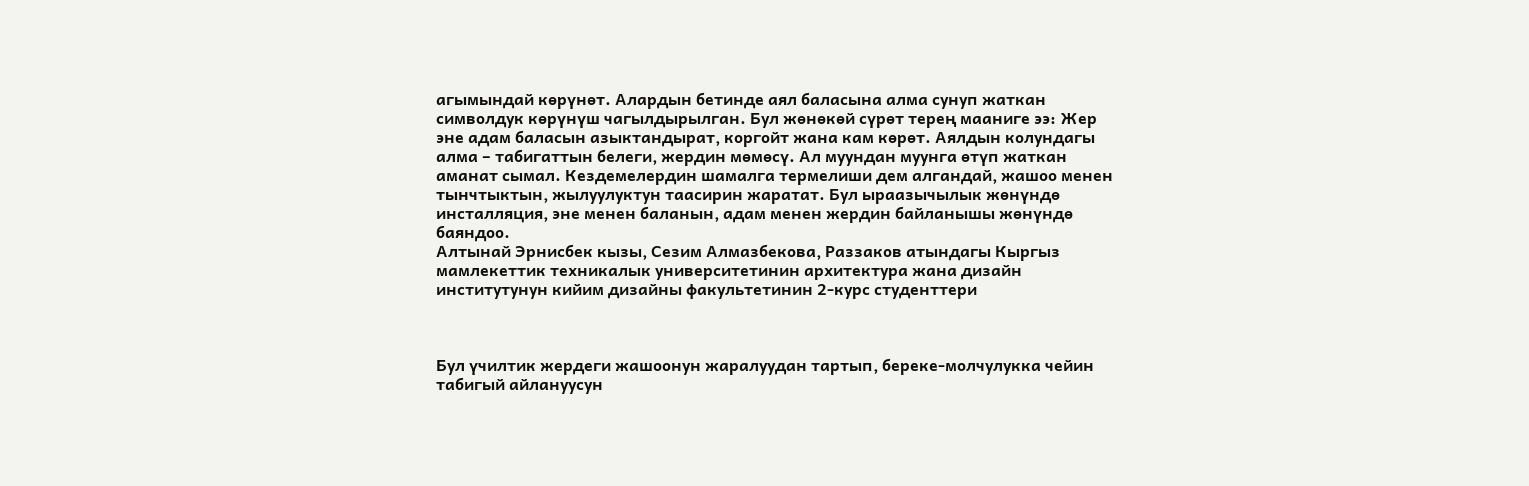агымындай көрүнөт. Алардын бетинде аял баласына алма сунуп жаткан символдук көрүнүш чагылдырылган. Бул жөнөкөй сүрөт терең мааниге ээ: Жер эне адам баласын азыктандырат, коргойт жана кам көрөт. Аялдын колундагы алма – табигаттын белеги, жердин мөмөсү. Ал муундан муунга өтүп жаткан аманат сымал. Кездемелердин шамалга термелиши дем алгандай, жашоо менен тынчтыктын, жылуулуктун таасирин жаратат. Бул ыраазычылык жөнүндө инсталляция, эне менен баланын, адам менен жердин байланышы жөнүндө баяндоо.
Алтынай Эрнисбек кызы, Сезим Алмазбекова, Раззаков атындагы Кыргыз мамлекеттик техникалык университетинин архитектура жана дизайн институтунун кийим дизайны факультетинин 2-курс студенттери



Бул үчилтик жердеги жашоонун жаралуудан тартып, береке-молчулукка чейин табигый айлануусун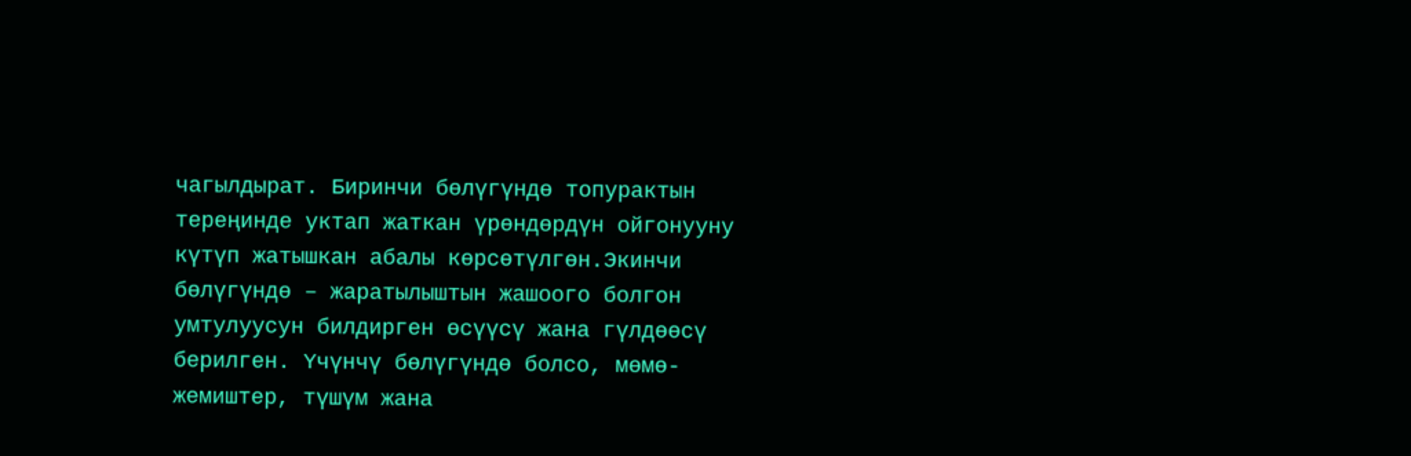чагылдырат. Биринчи бөлүгүндө топурактын тереңинде уктап жаткан үрөндөрдүн ойгонууну күтүп жатышкан абалы көрсөтүлгөн.Экинчи бөлүгүндө – жаратылыштын жашоого болгон умтулуусун билдирген өсүүсү жана гүлдөөсү берилген. Үчүнчү бөлүгүндө болсо, мөмө-жемиштер, түшүм жана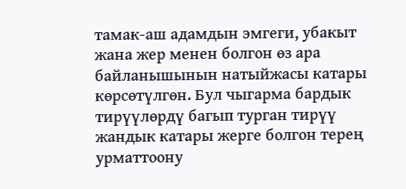тамак-аш адамдын эмгеги, убакыт жана жер менен болгон өз ара байланышынын натыйжасы катары көрсөтүлгөн. Бул чыгарма бардык тирүүлөрдү багып турган тирүү жандык катары жерге болгон терең урматтоону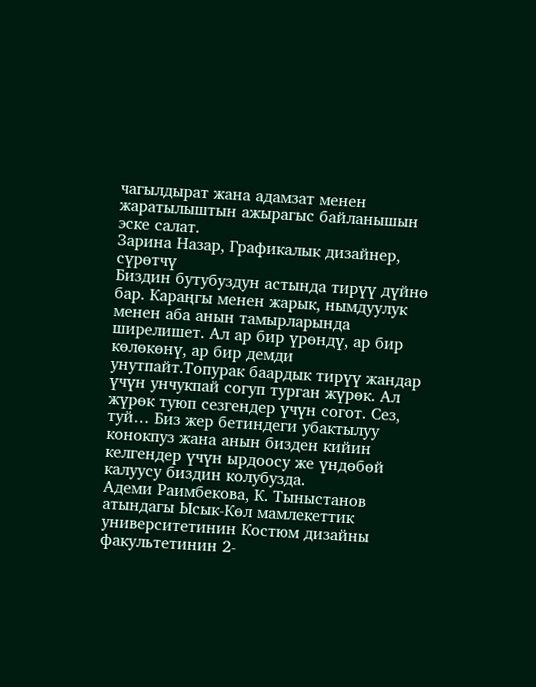чагылдырат жана адамзат менен жаратылыштын ажырагыс байланышын эске салат.
Зарина Назар, Графикалык дизайнер, сүрөтчү
Биздин бутубуздун астында тирүү дүйнө бар. Караңгы менен жарык, нымдуулук менен аба анын тамырларында ширелишет. Ал ар бир үрөндү, ар бир көлөкөнү, ар бир демди унутпайт.Топурак баардык тирүү жандар үчүн унчукпай согуп турган жүрөк. Ал жүрөк туюп сезгендер үчүн согот. Сез, туй… Биз жер бетиндеги убактылуу конокпуз жана анын бизден кийин келгендер үчүн ырдоосу же үндөбөй калуусу биздин колубузда.
Адеми Раимбекова, К. Тыныстанов атындагы Ысык-Көл мамлекеттик университетинин Костюм дизайны факультетинин 2-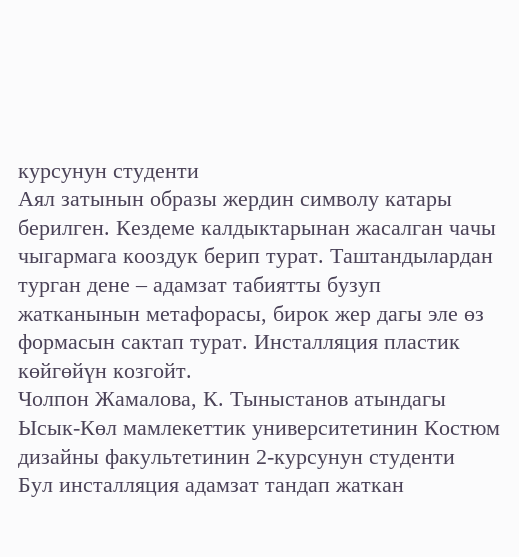курсунун студенти
Аял затынын образы жердин символу катары берилген. Кездеме калдыктарынан жасалган чачы чыгармага кооздук берип турат. Таштандылардан турган дене – адамзат табиятты бузуп жатканынын метафорасы, бирок жер дагы эле өз формасын сактап турат. Инсталляция пластик көйгөйүн козгойт.
Чолпон Жамалова, К. Тыныстанов атындагы Ысык-Көл мамлекеттик университетинин Костюм дизайны факультетинин 2-курсунун студенти
Бул инсталляция адамзат тандап жаткан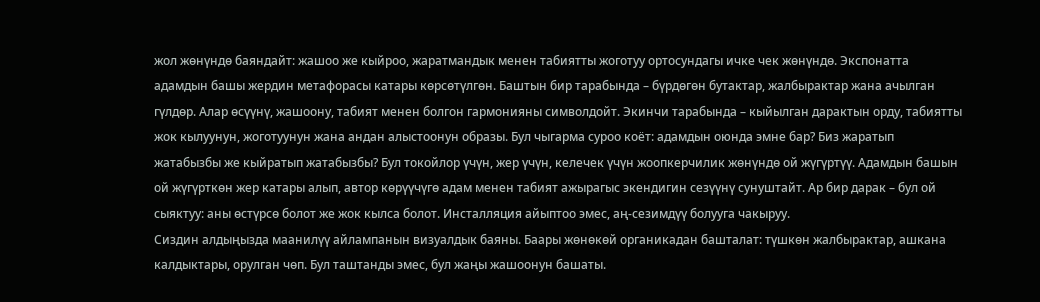жол жөнүндө баяндайт: жашоо же кыйроо, жаратмандык менен табиятты жоготуу ортосундагы ичке чек жөнүндө. Экспонатта адамдын башы жердин метафорасы катары көрсөтүлгөн. Баштын бир тарабында – бүрдөгөн бутактар, жалбырактар жана ачылган гүлдөр. Алар өсүүнү, жашоону, табият менен болгон гармонияны символдойт. Экинчи тарабында – кыйылган дарактын орду, табиятты жок кылуунун, жоготуунун жана андан алыстоонун образы. Бул чыгарма суроо коёт: адамдын оюнда эмне бар? Биз жаратып жатабызбы же кыйратып жатабызбы? Бул токойлор үчүн, жер үчүн, келечек үчүн жоопкерчилик жөнүндө ой жүгүртүү. Адамдын башын ой жүгүрткөн жер катары алып, автор көрүүчүгө адам менен табият ажырагыс экендигин сезүүнү сунуштайт. Ар бир дарак – бул ой сыяктуу: аны өстүрсө болот же жок кылса болот. Инсталляция айыптоо эмес, аң-сезимдүү болууга чакыруу.
Сиздин алдыңызда маанилүү айлампанын визуалдык баяны. Баары жөнөкөй органикадан башталат: түшкөн жалбырактар, ашкана калдыктары, орулган чөп. Бул таштанды эмес, бул жаңы жашоонун башаты.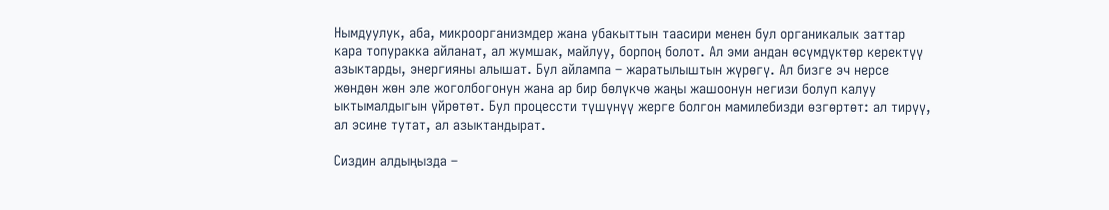Нымдуулук, аба, микроорганизмдер жана убакыттын таасири менен бул органикалык заттар кара топуракка айланат, ал жумшак, майлуу, борпоң болот. Ал эми андан өсүмдүктөр керектүү азыктарды, энергияны алышат. Бул айлампа – жаратылыштын жүрөгү. Ал бизге эч нерсе жөндөн жөн эле жоголбогонун жана ар бир бөлүкчө жаңы жашоонун негизи болуп калуу ыктымалдыгын үйрөтөт. Бул процессти түшүнүү жерге болгон мамилебизди өзгөртөт: ал тирүү, ал эсине тутат, ал азыктандырат.

Сиздин алдыңызда –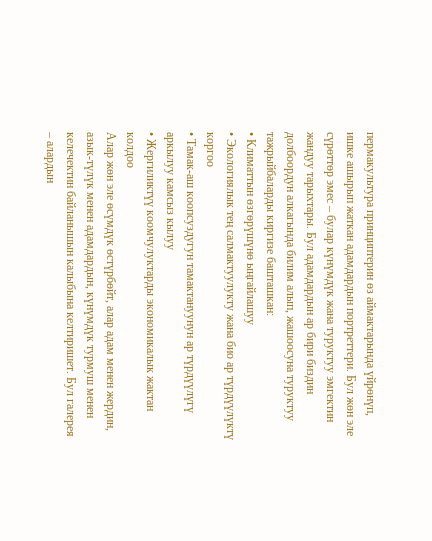пермакультура принциптерин өз аймактарында үйрөнүп, ишке ашырып жаткан адамдардын портреттери. Бул жөн эле сүрөттөр эмес – булар күнүмдүк жана туруктуу эмгектин жандуу тарыхтары. Бул адамдардын ар бири биздин долбоордун алкагында билим алып, жашоосуна туруктуу тажрыйбаларды киргизе башташкан:
• Климаттын өзгөрүшүнө ыңгайлашуу
• Экологиялык тең салмактуулукту жана био ар түрдүүлүктү коргоо
• Тамак-аш коопсуздугун тамактануунун ар түрдүүлүгү аркылуу камсыз кылуу
• Жергиликтүү коомчулуктарды экономикалык жактан колдоо
Алар жөн эле өсүмдүк өстүрбөйт, алар адам менен жердин, азык-түлүк менен адамдардын, күнүмдүк турмуш менен келечектин байланышын калыбына келтиришет. Бул галерея – алардын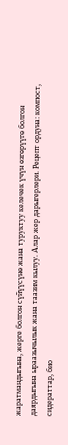жаратмандыгына, жерге болгон сүйүүсүнө жана туруктуу келечек үчүн өзгөрүүгө болгон даярдыгына ыраазычылык жана таазим кылуу. Алар жер дарыгерлери. Рецепт ордуна: компост, сидераттар, био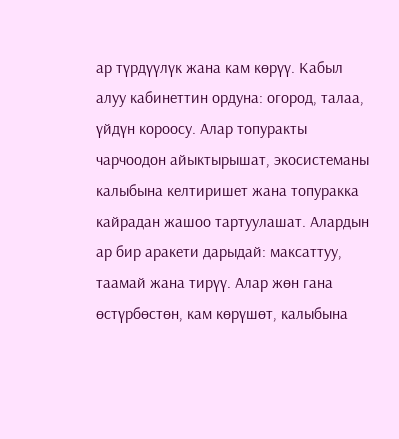ар түрдүүлүк жана кам көрүү. Кабыл алуу кабинеттин ордуна: огород, талаа, үйдүн короосу. Алар топуракты чарчоодон айыктырышат, экосистеманы калыбына келтиришет жана топуракка кайрадан жашоо тартуулашат. Алардын ар бир аракети дарыдай: максаттуу, таамай жана тирүү. Алар жөн гана өстүрбөстөн, кам көрүшөт, калыбына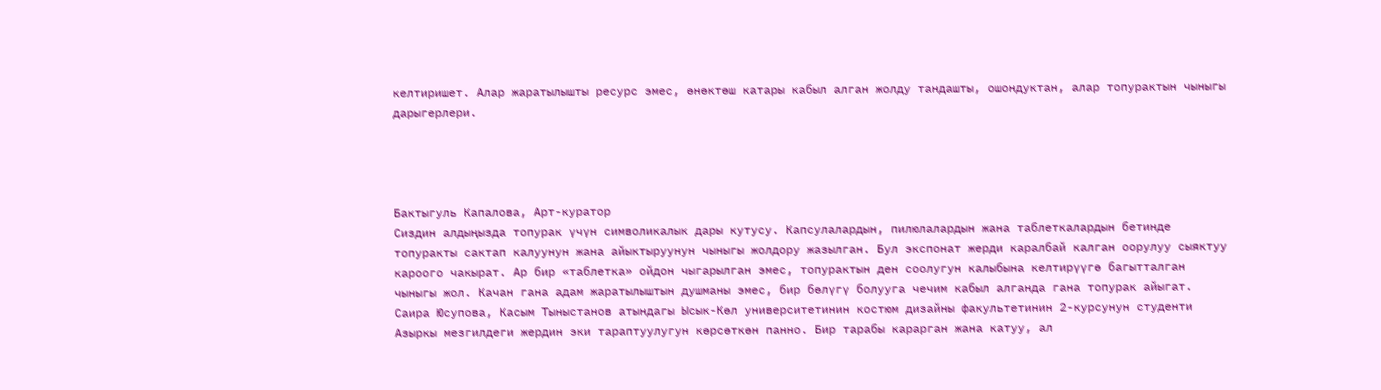келтиришет. Алар жаратылышты ресурс эмес, өнөктөш катары кабыл алган жолду тандашты, ошондуктан, алар топурактын чыныгы дарыгерлери.




Бактыгуль Капалова, Арт-куратор
Сиздин алдыңызда топурак үчүн символикалык дары кутусу. Капсулалардын, пилюлалардын жана таблеткалардын бетинде топуракты сактап калуунун жана айыктыруунун чыныгы жолдору жазылган. Бул экспонат жерди каралбай калган оорулуу сыяктуу кароого чакырат. Ар бир «таблетка» ойдон чыгарылган эмес, топурактын ден соолугун калыбына келтирүүгө багытталган чыныгы жол. Качан гана адам жаратылыштын душманы эмес, бир бөлүгү болууга чечим кабыл алганда гана топурак айыгат.
Саира Юсупова, Касым Тыныстанов атындагы Ысык-Көл университетинин костюм дизайны факультетинин 2-курсунун студенти
Азыркы мезгилдеги жердин эки тараптуулугун көрсөткөн панно. Бир тарабы карарган жана катуу, ал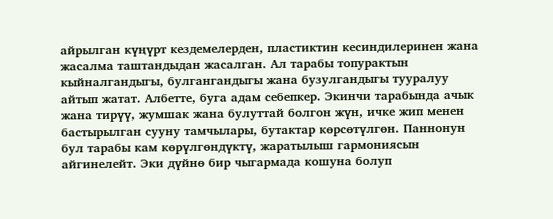айрылган күңүрт кездемелерден, пластиктин кесиндилеринен жана жасалма таштандыдан жасалган. Ал тарабы топурактын кыйналгандыгы, булгангандыгы жана бузулгандыгы тууралуу айтып жатат. Албетте, буга адам себепкер. Экинчи тарабында ачык жана тирүү, жумшак жана булуттай болгон жүн, ичке жип менен бастырылган сууну тамчылары, бутактар көрсөтүлгөн. Паннонун бул тарабы кам көрүлгөндүктү, жаратылыш гармониясын айгинелейт. Эки дүйнө бир чыгармада кошуна болуп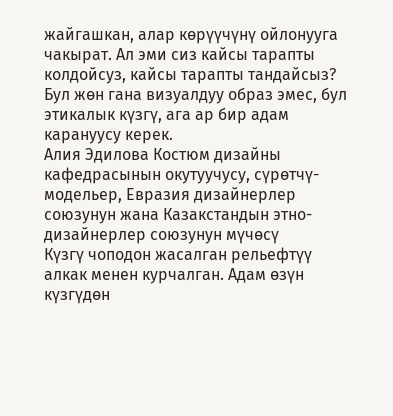жайгашкан, алар көрүүчүнү ойлонууга чакырат. Ал эми сиз кайсы тарапты колдойсуз, кайсы тарапты тандайсыз? Бул жөн гана визуалдуу образ эмес, бул этикалык күзгү, ага ар бир адам карануусу керек.
Алия Эдилова Костюм дизайны кафедрасынын окутуучусу, сүрөтчү-модельер, Евразия дизайнерлер союзунун жана Казакстандын этно-дизайнерлер союзунун мүчөсү
Күзгү чоподон жасалган рельефтүү алкак менен курчалган. Адам өзүн күзгүдөн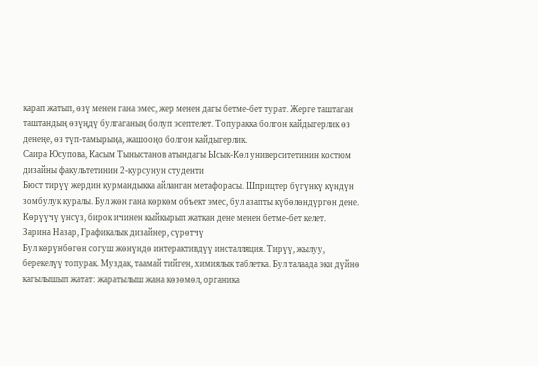карап жатып, өзү менен гана эмес, жер менен дагы бетме-бет турат. Жерге таштаган таштандың өзүңдү булгаганың болуп эсептелет. Топуракка болгон кайдыгерлик өз денеңе, өз түп-тамырыңа, жашооңо болгон кайдыгерлик.
Саира Юсупова, Касым Тыныстанов атындагы Ысык-Көл университетинин костюм дизайны факультетинин 2-курсунун студенти
Бюст тирүү жердин курмандыкка айланган метафорасы. Шприцтер бүгүнкү күндүн зомбулук куралы. Бул жөн гана көркөм объект эмес, бул азапты күбөлөндүргөн дене. Көрүүчү үнсүз, бирок ичинен кыйкырып жаткан дене менен бетме-бет келет.
Зарина Назар, Графикалык дизайнер, сүрөтчү
Бул көрүнбөгөн согуш жөнүндө интерактивдүү инсталляция. Тирүү, жылуу, берекелүү топурак. Муздак, таамай тийген, химиялык таблетка. Бул талаада эки дүйнө кагылышып жатат: жаратылыш жана көзөмөл, органика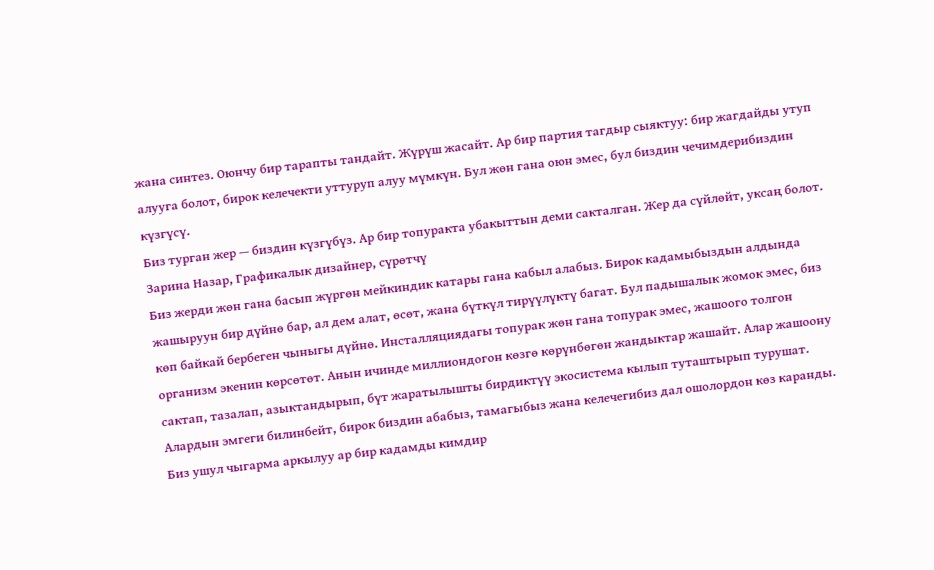жана синтез. Оюнчу бир тарапты тандайт. Жүрүш жасайт. Ар бир партия тагдыр сыяктуу: бир жагдайды утуп алууга болот, бирок келечекти уттуруп алуу мүмкүн. Бул жөн гана оюн эмес, бул биздин чечимдерибиздин күзгүсү.
Биз турган жер — биздин күзгүбүз. Ар бир топуракта убакыттын деми сакталган. Жер да сүйлөйт, уксаң болот.
Зарина Назар, Графикалык дизайнер, сүрөтчү
Биз жерди жөн гана басып жүргөн мейкиндик катары гана кабыл алабыз. Бирок кадамыбыздын алдында жашыруун бир дүйнө бар, ал дем алат, өсөт, жана бүткүл тирүүлүктү багат. Бул падышалык жомок эмес, биз көп байкай бербеген чыныгы дүйнө. Инсталляциядагы топурак жөн гана топурак эмес, жашоого толгон организм экенин көрсөтөт. Анын ичинде миллиондогон көзгө көрүнбөгөн жандыктар жашайт. Алар жашоону сактап, тазалап, азыктандырып, бүт жаратылышты бирдиктүү экосистема кылып туташтырып турушат. Алардын эмгеги билинбейт, бирок биздин абабыз, тамагыбыз жана келечегибиз дал ошолордон көз каранды. Биз ушул чыгарма аркылуу ар бир кадамды кимдир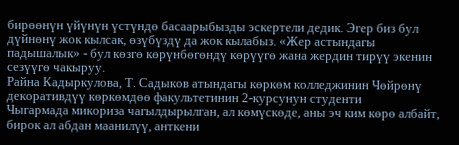бирөөнүн үйүнүн үстүндө басаарыбызды эскертели дедик. Эгер биз бул дүйнөнү жок кылсак, өзүбүздү да жок кылабыз. «Жер астындагы падышалык» - бул көзгө көрүнбөгөндү көрүүгө жана жердин тирүү экенин сезүүгө чакыруу.
Райна Кадыркулова, Т. Садыков атындагы көркөм колледжинин Чөйрөнү декоративдүү көркөмдөө факультетинин 2-курсунун студенти
Чыгармада микориза чагылдырылган, ал көмүскөде, аны эч ким көрө албайт, бирок ал абдан маанилүү, анткени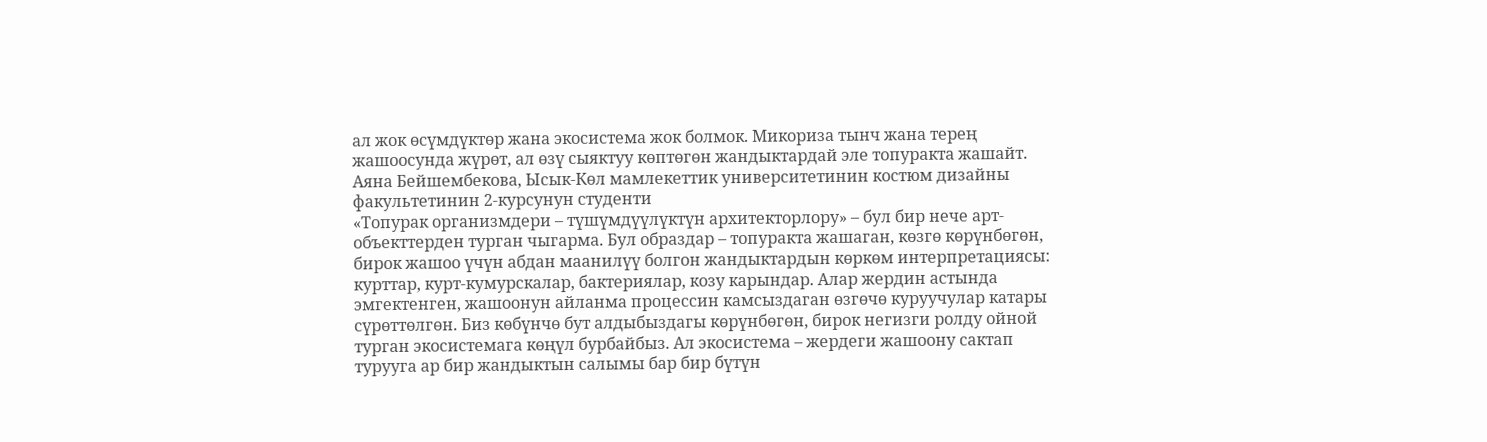ал жок өсүмдүктөр жана экосистема жок болмок. Микориза тынч жана терең жашоосунда жүрөт, ал өзү сыяктуу көптөгөн жандыктардай эле топуракта жашайт.
Аяна Бейшембекова, Ысык-Көл мамлекеттик университетинин костюм дизайны факультетинин 2-курсунун студенти
«Топурак организмдери – түшүмдүүлүктүн архитекторлору» – бул бир нече арт-объекттерден турган чыгарма. Бул образдар – топуракта жашаган, көзгө көрүнбөгөн, бирок жашоо үчүн абдан маанилүү болгон жандыктардын көркөм интерпретациясы: курттар, курт-кумурскалар, бактериялар, козу карындар. Алар жердин астында эмгектенген, жашоонун айланма процессин камсыздаган өзгөчө куруучулар катары сүрөттөлгөн. Биз көбүнчө бут алдыбыздагы көрүнбөгөн, бирок негизги ролду ойной турган экосистемага көңүл бурбайбыз. Ал экосистема – жердеги жашоону сактап турууга ар бир жандыктын салымы бар бир бүтүн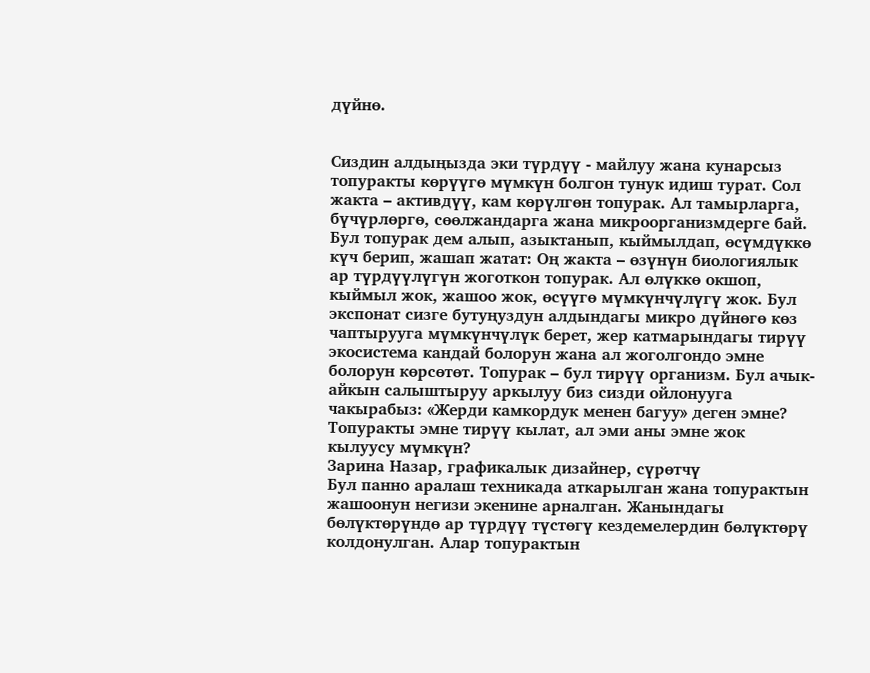дүйнө.


Сиздин алдыңызда эки түрдүү - майлуу жана кунарсыз топуракты көрүүгө мүмкүн болгон тунук идиш турат. Сол жакта – активдүү, кам көрүлгөн топурак. Ал тамырларга, бүчүрлөргө, сөөлжандарга жана микроорганизмдерге бай. Бул топурак дем алып, азыктанып, кыймылдап, өсүмдүккө күч берип, жашап жатат: Оң жакта – өзүнүн биологиялык ар түрдүүлүгүн жоготкон топурак. Ал өлүккө окшоп, кыймыл жок, жашоо жок, өсүүгө мүмкүнчүлүгү жок. Бул экспонат сизге бутуңуздун алдындагы микро дүйнөгө көз чаптырууга мүмкүнчүлүк берет, жер катмарындагы тирүү экосистема кандай болорун жана ал жоголгондо эмне болорун көрсөтөт. Топурак – бул тирүү организм. Бул ачык-айкын салыштыруу аркылуу биз сизди ойлонууга чакырабыз: «Жерди камкордук менен багуу» деген эмне? Топуракты эмне тирүү кылат, ал эми аны эмне жок кылуусу мүмкүн?
Зарина Назар, графикалык дизайнер, сүрөтчү
Бул панно аралаш техникада аткарылган жана топурактын жашоонун негизи экенине арналган. Жанындагы бөлүктөрүндө ар түрдүү түстөгү кездемелердин бөлүктөрү колдонулган. Алар топурактын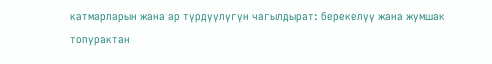катмарларын жана ар түрдүүлүгүн чагылдырат: берекелүү жана жумшак топурактан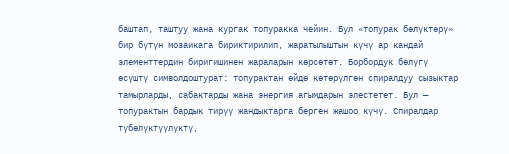баштап, таштуу жана кургак топуракка чейин. Бул «топурак бөлүктөрү» бир бүтүн мозаикага бириктирилип, жаратылыштын күчү ар кандай элементтердин биригишинен жараларын көрсөтөт. Борбордук бөлүгү өсүштү символдоштурат: топурактан өйдө көтөрүлгөн спиралдуу сызыктар тамырларды, сабактарды жана энергия агымдарын элестетет. Бул — топурактын бардык тирүү жандыктарга берген жашоо күчү. Спиралдар түбөлүктүүлүктү,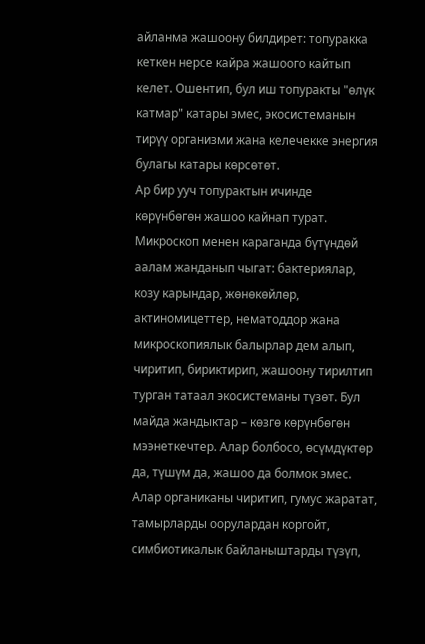айланма жашоону билдирет: топуракка кеткен нерсе кайра жашоого кайтып келет. Ошентип, бул иш топуракты "өлүк катмар" катары эмес, экосистеманын тирүү организми жана келечекке энергия булагы катары көрсөтөт.
Ар бир ууч топурактын ичинде көрүнбөгөн жашоо кайнап турат. Микроскоп менен караганда бүтүндөй аалам жанданып чыгат: бактериялар, козу карындар, жөнөкөйлөр, актиномицеттер, нематоддор жана микроскопиялык балырлар дем алып, чиритип, бириктирип, жашоону тирилтип турган татаал экосистеманы түзөт. Бул майда жандыктар – көзгө көрүнбөгөн мээнеткечтер. Алар болбосо, өсүмдүктөр да, түшүм да, жашоо да болмок эмес. Алар органиканы чиритип, гумус жаратат, тамырларды оорулардан коргойт, симбиотикалык байланыштарды түзүп,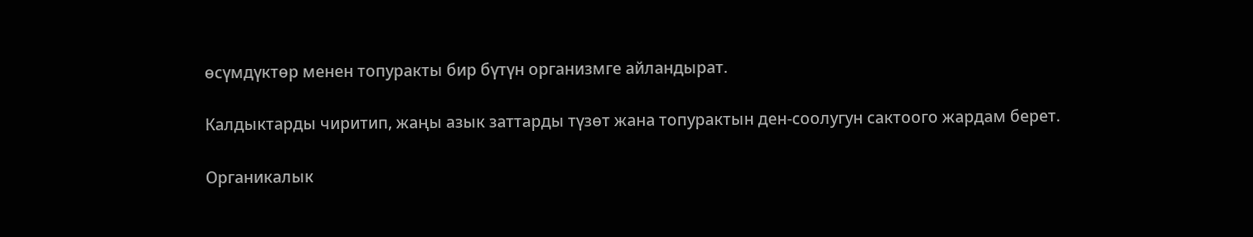өсүмдүктөр менен топуракты бир бүтүн организмге айландырат.

Калдыктарды чиритип, жаңы азык заттарды түзөт жана топурактын ден-соолугун сактоого жардам берет.

Органикалык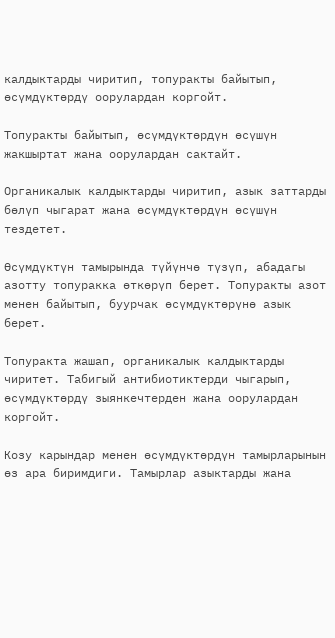калдыктарды чиритип, топуракты байытып, өсүмдүктөрдү оорулардан коргойт.

Топуракты байытып, өсүмдүктөрдүн өсүшүн жакшыртат жана оорулардан сактайт.

Органикалык калдыктарды чиритип, азык заттарды бөлүп чыгарат жана өсүмдүктөрдүн өсүшүн тездетет.

Өсүмдүктүн тамырында түйүнчө түзүп, абадагы азотту топуракка өткөрүп берет. Топуракты азот менен байытып, буурчак өсүмдүктөрүнө азык берет.

Топуракта жашап, органикалык калдыктарды чиритет. Табигый антибиотиктерди чыгарып, өсүмдүктөрдү зыянкечтерден жана оорулардан коргойт.

Козу карындар менен өсүмдүктөрдүн тамырларынын өз ара биримдиги. Тамырлар азыктарды жана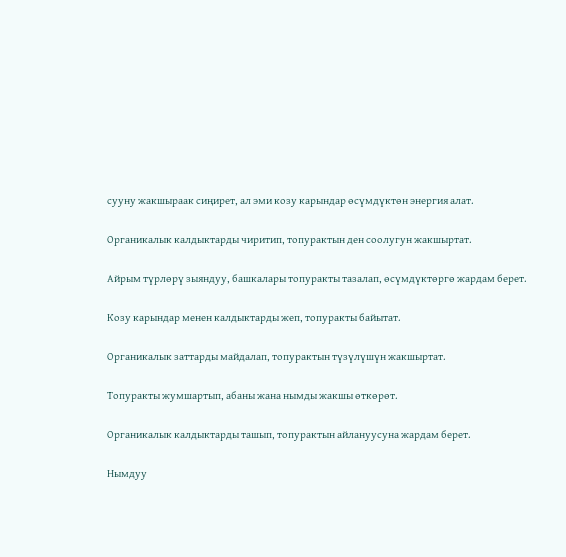сууну жакшыраак сиңирет, ал эми козу карындар өсүмдүктөн энергия алат.

Органикалык калдыктарды чиритип, топурактын ден соолугун жакшыртат.

Айрым түрлөрү зыяндуу, башкалары топуракты тазалап, өсүмдүктөргө жардам берет.

Козу карындар менен калдыктарды жеп, топуракты байытат.

Органикалык заттарды майдалап, топурактын түзүлүшүн жакшыртат.

Топуракты жумшартып, абаны жана нымды жакшы өткөрөт.

Органикалык калдыктарды ташып, топурактын айлануусуна жардам берет.

Нымдуу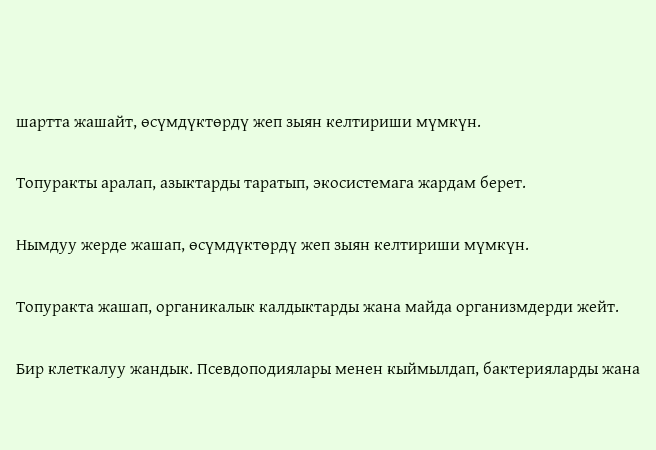шартта жашайт, өсүмдүктөрдү жеп зыян келтириши мүмкүн.

Топуракты аралап, азыктарды таратып, экосистемага жардам берет.

Нымдуу жерде жашап, өсүмдүктөрдү жеп зыян келтириши мүмкүн.

Топуракта жашап, органикалык калдыктарды жана майда организмдерди жейт.

Бир клеткалуу жандык. Псевдоподиялары менен кыймылдап, бактерияларды жана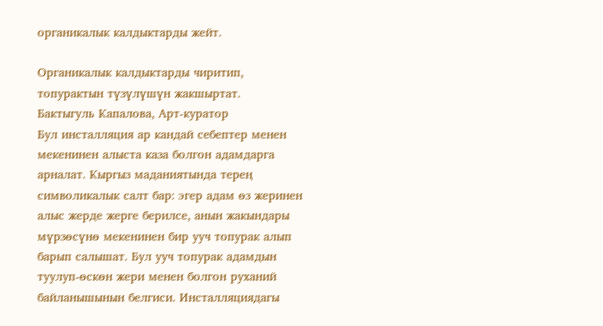органикалык калдыктарды жейт.

Органикалык калдыктарды чиритип, топурактын түзүлүшүн жакшыртат.
Бактыгуль Капалова, Арт-куратор
Бул инсталляция ар кандай себептер менен мекенинен алыста каза болгон адамдарга арналат. Кыргыз маданиятында терең символикалык салт бар: эгер адам өз жеринен алыс жерде жерге берилсе, анын жакындары мүрзөсүнө мекенинен бир ууч топурак алып барып салышат. Бул ууч топурак адамдын туулуп-өскөн жери менен болгон руханий байланышынын белгиси. Инсталляциядагы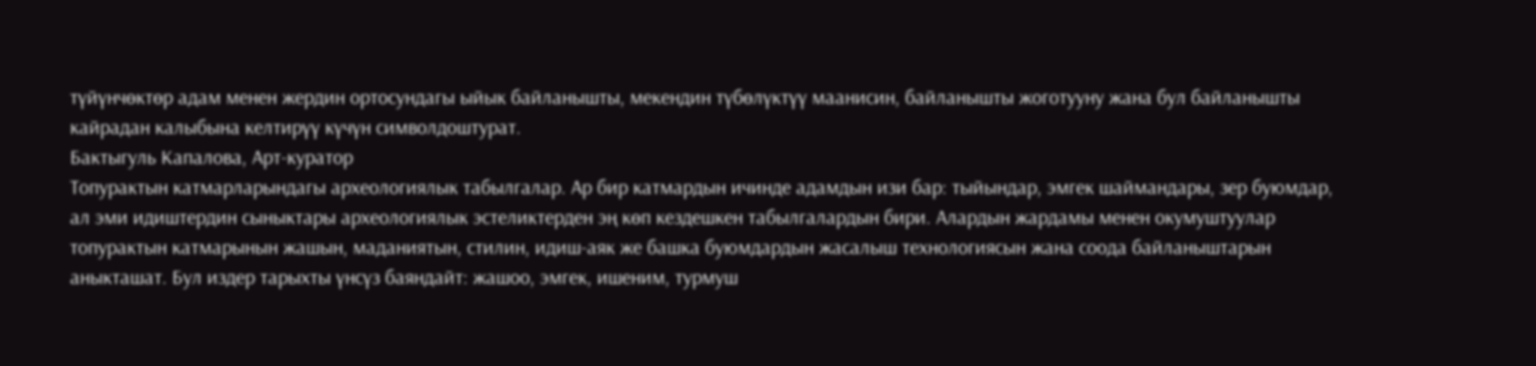түйүнчөктөр адам менен жердин ортосундагы ыйык байланышты, мекендин түбөлүктүү маанисин, байланышты жоготууну жана бул байланышты кайрадан калыбына келтирүү күчүн символдоштурат.
Бактыгуль Капалова, Арт-куратор
Топурактын катмарларындагы археологиялык табылгалар. Ар бир катмардын ичинде адамдын изи бар: тыйындар, эмгек шаймандары, зер буюмдар, ал эми идиштердин сыныктары археологиялык эстеликтерден эң көп кездешкен табылгалардын бири. Алардын жардамы менен окумуштуулар топурактын катмарынын жашын, маданиятын, стилин, идиш-аяк же башка буюмдардын жасалыш технологиясын жана соода байланыштарын аныкташат. Бул издер тарыхты үнсүз баяндайт: жашоо, эмгек, ишеним, турмуш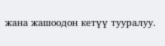жана жашоодон кетүү тууралуу.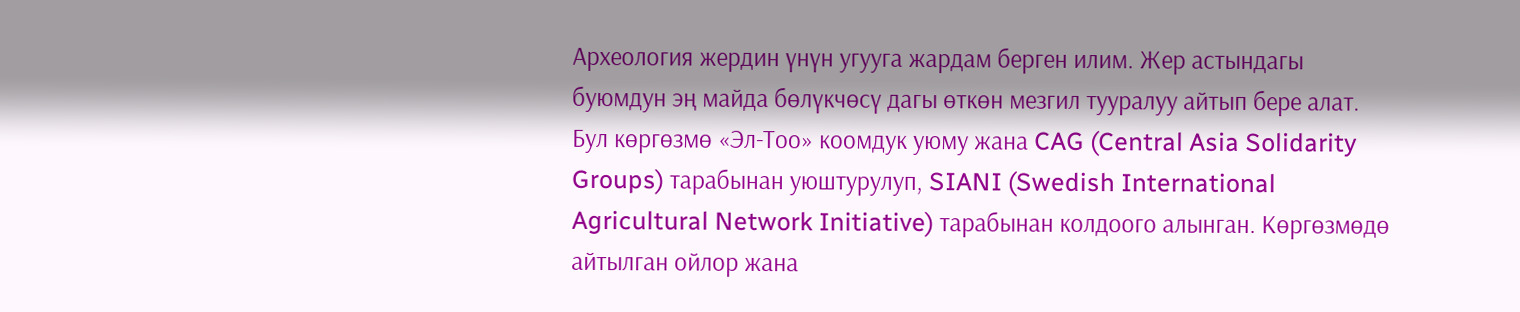Археология жердин үнүн угууга жардам берген илим. Жер астындагы буюмдун эң майда бөлүкчөсү дагы өткөн мезгил тууралуу айтып бере алат.
Бул көргөзмө «Эл-Тоо» коомдук уюму жана CAG (Central Asia Solidarity Groups) тарабынан уюштурулуп, SIANI (Swedish International Agricultural Network Initiative) тарабынан колдоого алынган. Көргөзмөдө айтылган ойлор жана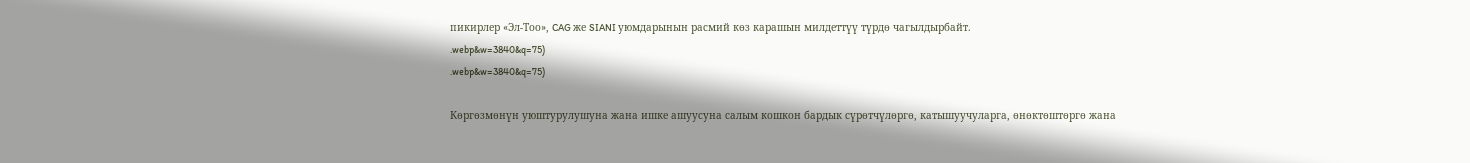пикирлер «Эл-Тоо», CAG же SIANI уюмдарынын расмий көз карашын милдеттүү түрдө чагылдырбайт.
.webp&w=3840&q=75)
.webp&w=3840&q=75)

Көргөзмөнүн уюштурулушуна жана ишке ашуусуна салым кошкон бардык сүрөтчүлөргө, катышуучуларга, өнөктөштөргө жана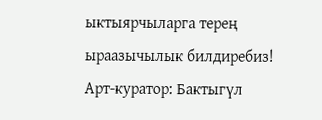ыктыярчыларга терең ыраазычылык билдиребиз!
Арт-куратор: Бактыгүл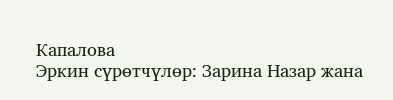Капалова
Эркин сүрөтчүлөр: Зарина Назар жана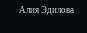Алия Эдилова